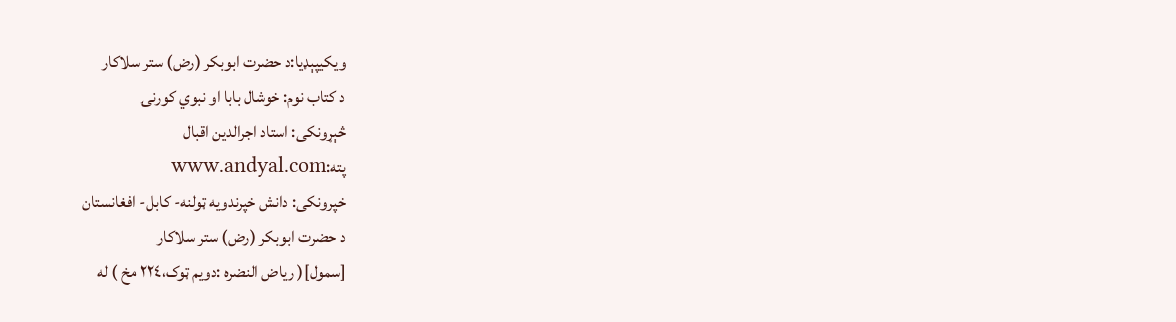ويکيپېډيا:د حضرت ابوبکر (رض) ستر سلاکار
د کتاب نوم: خوشال بابا او نبوي کورنۍ
څېړونکی: استاد اجرالدین اقبال
پته:www.andyal.com
خپرونکی: دانش خپرندویه ټولنه- کابل- افغانستان
د حضرت ابوبکر (رض) ستر سلاکار
[سمول]( رياض النضره :دويم ټوک،٢٢٤ مخ ) له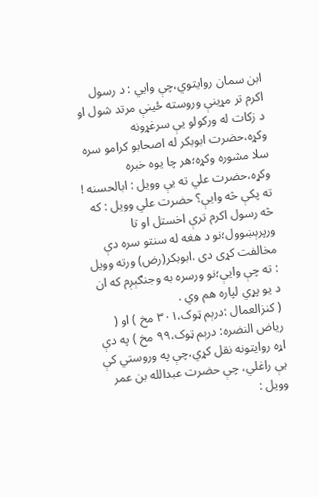ابن سمان روايتوي،چې وايي : د رسول اکرم تر مړينې وروسته ځينې مرتد شول او د زکات له ورکولو يې سرغړونه وکړه،حضرت ابوبکر له اصحابو کرامو سره سلا مشوره وکړه؛هر چا يوه خبره وکړه،حضرت علي ته يې وويل : ابالحسنه ! ته پکې څه وايې؟ حضرت علي وويل : که څه رسول اکرم ترې اخستل او تا ورپرېښوول؛نو د هغه له سنتو سره دې مخالفت کړى دى .ابوبکر(رض) ورته وويل : ته چې وايې؛نو ورسره به وجنګېږم که ان د يو پړي لپاره هم وي .
( کنزالعمال :درېم ټوک،٣٠١ مخ ) او ( رياض النضره: درېم ټوک،٩٩ مخ ) په دې اړه روايتونه نقل کړي،چې په وروستي کې يې راغلي، چې حضرت عبدالله بن عمر وويل :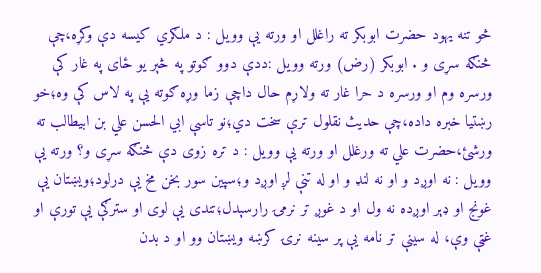څو تنه يهود حضرت ابوبکر ته راغلل او ورته يې وويل : د ملګري کيسه دې وکړه،چې څنګه سړى و . ابوبکر (رض) ورته وويل :ددې دوو ګوتو په څېر يو ځاى په غار کې ورسره وم او ورسره د حرا غار ته ولاړم حال داچې زما وړه ګوته يې په لاس کې وه؛خو رښتيا خبره داده،چې حديث نقلول ترې سخت دي؛نو تاسې ابي الحسن علي بن ابيطالب ته ورشئ،حضرت علي ته ورغلل او ورته يې وويل : د تره زوى دې څنګه سړى و؟ ورته یې وويل : نه اوږد و او نه لنډ و او له تنې لږ اوږد و؛سپين سور بخن مخ يې درلود؛ويښتان يې غونج او ډېر اوږده نه ول او د غوږ تر نرمۍ رارسېدل؛تندى يې لوى او سترګې يې تورې او غټې وې، له سينې تر نامه يې پر سينه نرۍ کرښه ويښتان وو او د بدن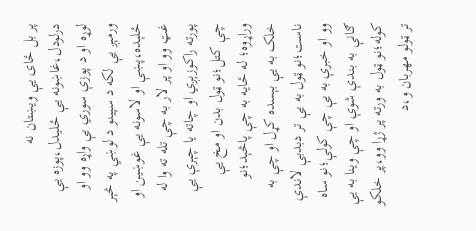پر بل ځاى يې ويښتان نه درلودل،غاښونه يې ځلیدل،پوزه يې لوړه او د پوزې سوري يې واړه وو او ورمېږ يې لکه د سپینو د لوښي په څېر ځلېده،پښې او لاسونه يې غوښين او غټ وو او پر لار به چې تله ته وا له پورته راکوزېږي او چاته يا چېرې يې چې کتل؛نو ټول بدن او مخ يې وراړوه؛ له ځايه به چې پاڅېد؛نو خلک به يې بېسده کړل او چې به ناست؛نو ټول به يې تر دبدبې لاندې وو او خبرې به يې چې کولې؛نو ساه ګانې به بندې شوې او چې وينا به يې کوله؛نو ټول به ورته پر ژړا وو،پر خلکو تر ټولو مهربان و،د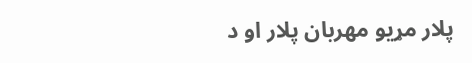پلار مړيو مهربان پلار او د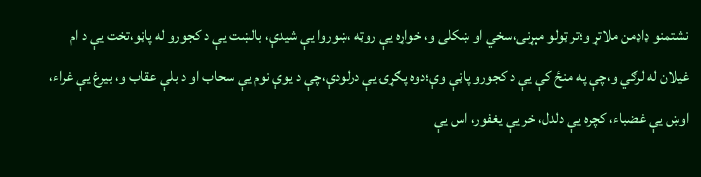نشتمنو ډاډمن ملاتړ و؛تر ټولو مېړنى،سخي او ښکلى و، خواړه يې روټه ،ښوروا يې شيدې، بالښت يې د کجورو له پاڼو،تخت يې د ام غيلان له لرګي و،چې په منځ کې يې د کجورو پاڼې وې؛دوه پګړۍ يې درلودې،چې د يوې نوم يې سحاب او د بلې عقاب و، بيرغ يې غراء، اوښ يې غضباء، کچره يې دلدل، خر يې يغفور، اس يې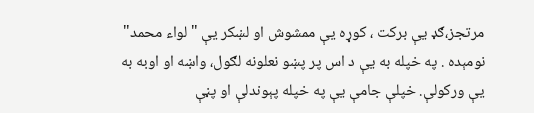مرتجز،ګډ يې برکت ، کوړه يې ممشوش او لښکر يې " لواء محمد" نومېده . په خپله به يې د اس پر پښو نعلونه لګول، واښه او اوبه به يې ورکولې. خپلې جامې يې په خپله پېوندلې او پڼې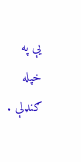يې په خپله ګنډلې .